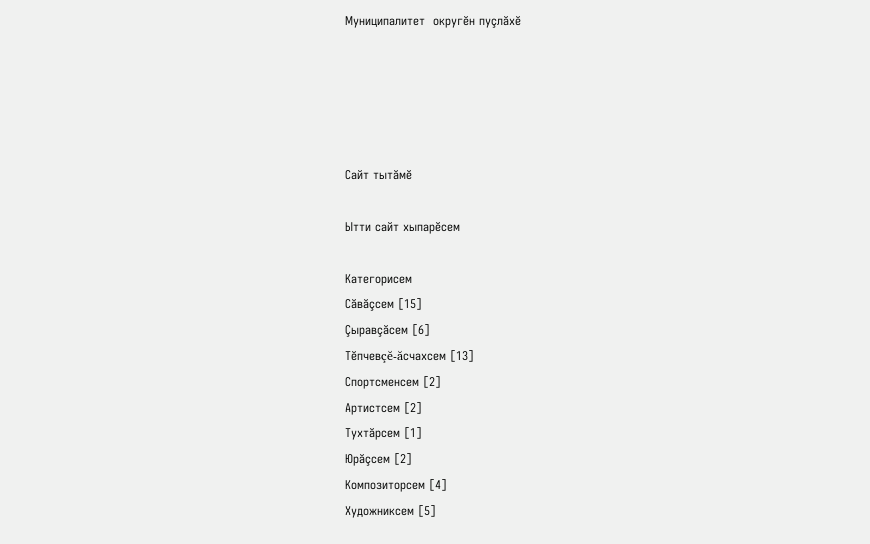Муниципалитет  округĕн пуçлăхĕ





Сайт тытăмĕ

Ытти сайт хыпарĕсем

Категорисем
Сăвăçсем [15]
Çыравçăсем [6]
Тĕпчевçĕ-ăсчахсем [13]
Спортсменсем [2]
Артистсем [2]
Тухтăрсем [1]
Юрăçсем [2]
Композиторсем [4]
Художниксем [5]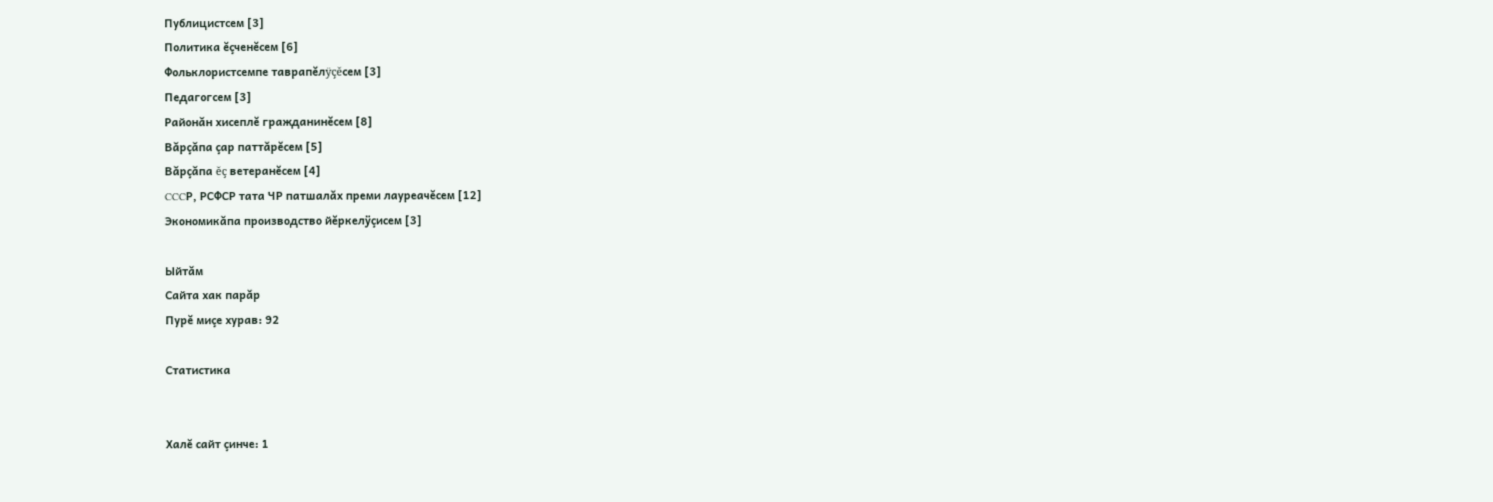Публицистсем [3]
Политика ĕçченĕсем [6]
Фольклористсемпе таврапĕлÿçĕсем [3]
Педагогсем [3]
Районăн хисеплĕ гражданинĕсем [8]
Вăрçăпа çар паттăрĕсем [5]
Вăрçăпа ĕç ветеранĕсем [4]
CCCР, РСФСР тата ЧР патшалăх преми лауреачĕсем [12]
Экономикăпа производство йĕркелÿçисем [3]

Ыйтăм
Сайта хак парăр
Пурĕ миçе хурав: 92

Статистика


Халĕ сайт çинче: 1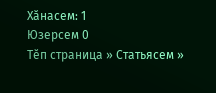Хăнасем: 1
Юзерсем 0
Тĕп страница » Статьясем »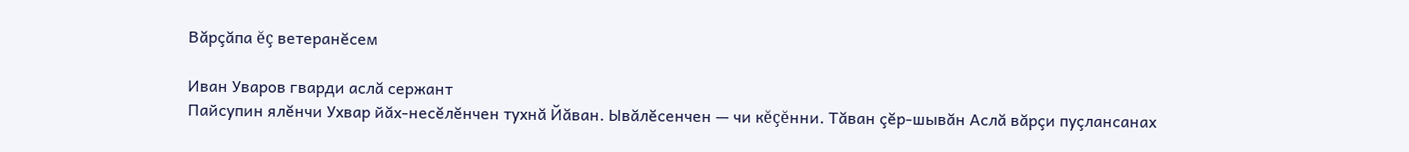Вăрçăпа ĕç ветеранĕсем

Иван Уваров гварди аслă сержант
Пайсупин ялĕнчи Ухвар йăх-несĕлĕнчен тухнă Йăван. Ывăлĕсенчен — чи кĕçĕнни. Тăван çĕр-шывăн Аслă вăрçи пуçлансанах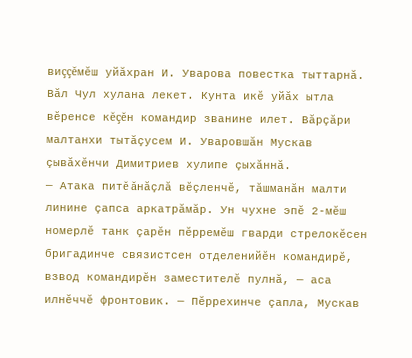виççĕмĕш уйăхран И. Уварова повестка тыттарнă. Вăл Чул хулана лекет. Кунта икĕ уйăх ытла вĕренсе кĕçĕн командир званине илет. Вăрçăри малтанхи тытăçусем И. Уваровшăн Мускав çывăхĕнчи Димитриев хулипе çыхăннă.
— Атака питĕ ăнăçлă вĕçленчĕ, тăшманăн малти линине çапса аркатрăмăр. Ун чухне эпĕ 2-мĕш номерлĕ танк çарĕн пĕрремĕш гварди стрелокĕсен бригадинче связистсен отделенийĕн командирĕ, взвод командирĕн заместителĕ пулнă, — аса илнĕччĕ фронтовик. — Пĕррехинче çапла, Мускав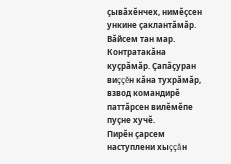çывăхĕнчех, нимĕçсен ункине çаклантăмăр. Вăйсем тан мар. Контратакăна куçрăмăр. Çапăçуран виççĕн кăна тухрăмăр, взвод командирĕ паттăрсен вилĕмĕпе пуçне хучĕ.
Пирĕн çарсем наступлени хыççăн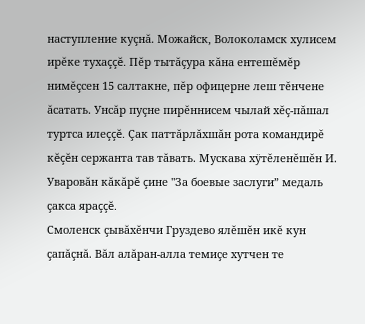наступление куçнă. Можайск, Волоколамск хулисем ирĕке тухаççĕ. Пĕр тытăçура кăна ентешĕмĕр нимĕçсен 15 салтакне, пĕр офицерне леш тĕнчене ăсатать. Унсăр пуçне пирĕннисем чылай хĕç-пăшал туртса илеççĕ. Çак паттăрлăхшăн рота командирĕ кĕçĕн сержанта тав тăвать. Мускава хÿтĕленĕшĕн И. Уваровăн кăкăрĕ çине "За боевые заслуги” медаль çакса яраççĕ.
Смоленск çывăхĕнчи Груздево ялĕшĕн икĕ кун çапăçнă. Вăл алăран-алла темиçе хутчен те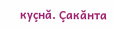куçнă. Çакăнта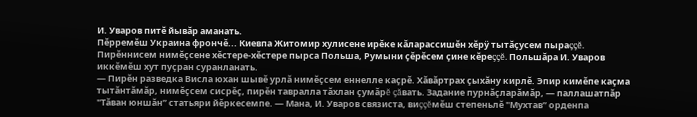И. Уваров питĕ йывăр аманать.
Пĕрремĕш Украина фрончĕ... Киевпа Житомир хулисене ирĕке кăларассишĕн хĕрÿ тытăçусем пыраççĕ. Пирĕннисем нимĕçсене хĕстере-хĕстере пырса Польша, Румыни çĕрĕсем çине кĕреççĕ. Польшăра И. Уваров иккĕмĕш хут пуçран суранланать.
— Пирĕн разведка Висла юхан шывĕ урлă нимĕçсем еннелле каçрĕ. Хăвăртрах çыхăну кирлĕ. Эпир кимĕпе каçма тытăнтăмăр, нимĕçсем сисрĕç, пирĕн тавралла тăхлан çумăрĕ çăвать. Задание пурнăçларăмăр, — паллашатпăр "Тăван юншăн” статьяри йĕркесемпе. — Мана, И. Уваров связиста, виççĕмĕш степеньлĕ "Мухтав” орденпа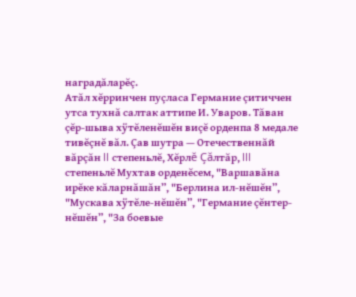наградăларĕç.
Атăл хĕрринчен пуçласа Германие çитиччен утса тухнă салтак аттипе И. Уваров. Тăван çĕр-шыва хÿтĕленĕшĕн виçĕ орденпа 8 медале тивĕçнĕ вăл. Çав шутра — Отечественнăй вăрçăн II степеньлĕ, Хĕрлĕ Çăлтăр, III степеньлĕ Мухтав орденĕсем, "Варшавăна ирĕке кăларнăшăн”, "Берлина ил-нĕшĕн”, "Мускава хÿтĕле-нĕшĕн”, "Германие çĕнтер-нĕшĕн”, "За боевые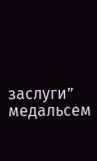заслуги” медальсем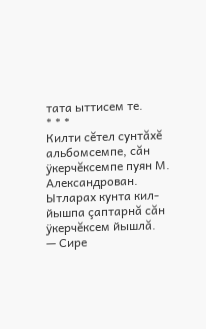тата ыттисем те.
* * *
Килти сĕтел сунтăхĕ альбомсемпе, сăн ÿкерчĕксемпе пуян М. Александрован. Ытларах кунта кил-йышпа çаптарнă сăн ÿкерчĕксем йышлă.
— Сире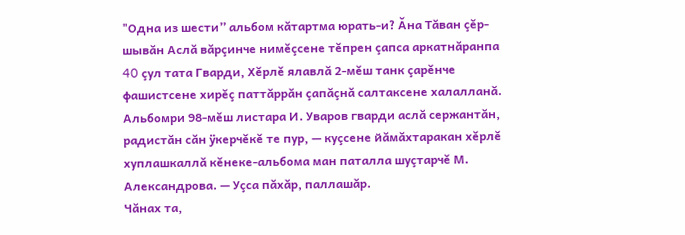"Одна из шести” альбом кăтартма юрать-и? Ăна Тăван çĕр-шывăн Аслă вăрçинче нимĕçсене тĕпрен çапса аркатнăранпа 40 çул тата Гварди, Хĕрлĕ ялавлă 2-мĕш танк çарĕнче фашистсене хирĕç паттăррăн çапăçнă салтаксене халалланă. Альбомри 98-мĕш листара И. Уваров гварди аслă сержантăн, радистăн сăн ÿкерчĕкĕ те пур, — куçсене йăмăхтаракан хĕрлĕ хуплашкаллă кĕнеке-альбома ман паталла шуçтарчĕ М. Александрова. — Уçса пăхăр, паллашăр.
Чăнах та,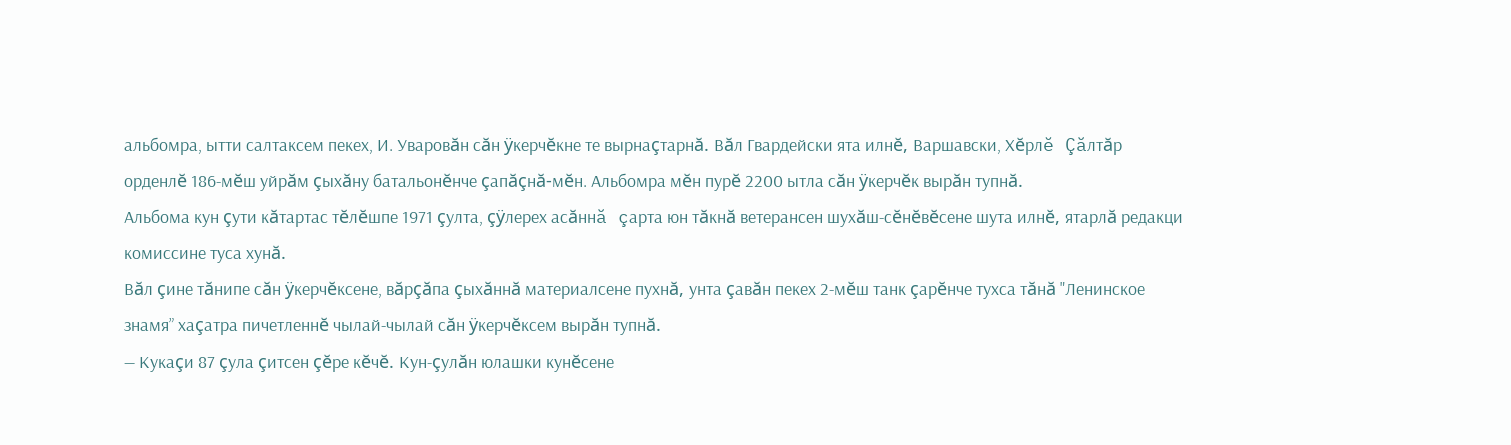альбомра, ытти салтаксем пекех, И. Уваровăн сăн ÿкерчĕкне те вырнаçтарнă. Вăл Гвардейски ята илнĕ, Варшавски, Хĕрлĕ Çăлтăр орденлĕ 186-мĕш уйрăм çыхăну батальонĕнче çапăçнă-мĕн. Альбомра мĕн пурĕ 2200 ытла сăн ÿкерчĕк вырăн тупнă.
Альбома кун çути кăтартас тĕлĕшпе 1971 çулта, çÿлерех асăннă çарта юн тăкнă ветерансен шухăш-сĕнĕвĕсене шута илнĕ, ятарлă редакци комиссине туса хунă.
Вăл çине тăнипе сăн ÿкерчĕксене, вăрçăпа çыхăннă материалсене пухнă, унта çавăн пекех 2-мĕш танк çарĕнче тухса тăнă "Ленинское знамя” хаçатра пичетленнĕ чылай-чылай сăн ÿкерчĕксем вырăн тупнă.
— Кукаçи 87 çула çитсен çĕре кĕчĕ. Кун-çулăн юлашки кунĕсене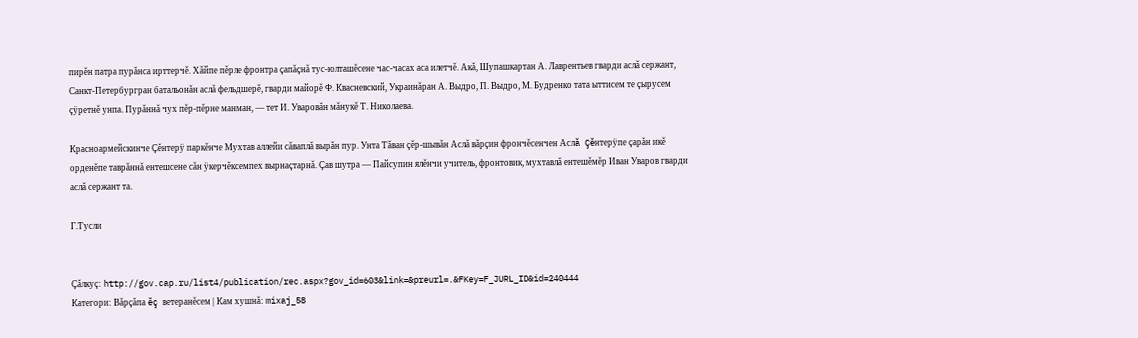пирĕн патра пурăнса ирттерчĕ. Хăйпе пĕрле фронтра çапăçнă тус-юлташĕсене час-часах аса илетчĕ. Акă, Шупашкартан А. Лаврентьев гварди аслă сержант, Санкт-Петербургран батальонăн аслă фельдшерĕ, гварди майорĕ Ф. Квасневский, Украинăран А. Выдро, П. Выдро, М. Будренко тата ыттисем те çырусем çÿретнĕ унпа. Пурăннă чух пĕр-пĕрне манман, — тет И. Уваровăн мăнукĕ Т. Николаева.

Красноармейскинче Çĕнтерÿ паркĕнче Мухтав аллейи сăваплă вырăн пур. Унта Тăван çĕр-шывăн Аслă вăрçин фрончĕсенчен Аслă Çĕнтерÿпе çарăн икĕ орденĕпе таврăннă ентешсене сăн ÿкерчĕксемпех вырнаçтарнă. Çав шутра — Пайсупин ялĕнчи учитель, фронтовик, мухтавлă ентешĕмĕр Иван Уваров гварди аслă сержант та.

Г.Тусли


Çăлкуç: http://gov.cap.ru/list4/publication/rec.aspx?gov_id=603&link=&preurl=.&FKey=F_JURL_ID&id=240444
Категори: Вăрçăпа ĕç ветеранĕсем | Кам хушнă: mixaj_58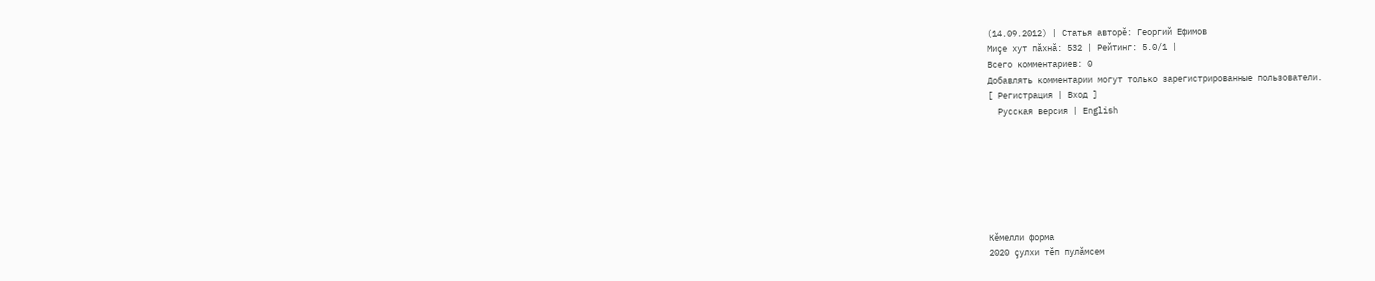(14.09.2012) | Статья авторĕ: Георгий Ефимов
Миçе хут пăхнă: 532 | Рейтинг: 5.0/1 |
Всего комментариев: 0
Добавлять комментарии могут только зарегистрированные пользователи.
[ Регистрация | Вход ]
  Русская версия | English







Кĕмелли форма
2020 çулхи тĕп пулăмсем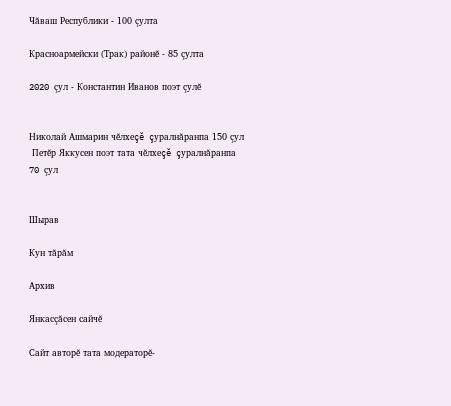Чăваш Республики - 100 çулта

Красноармейски (Трак) районĕ - 85 çулта

2020 çул - Константин Иванов поэт çулĕ


Николай Ашмарин чĕлхеçĕ çуралнăранпа 150 çул
 Петĕр Яккусен поэт тата чĕлхеçĕ çуралнăранпа
70 çул


Шырав

Кун тăрăм

Архив

Янкасçăсен сайчĕ

Сайт авторĕ тата модераторĕ-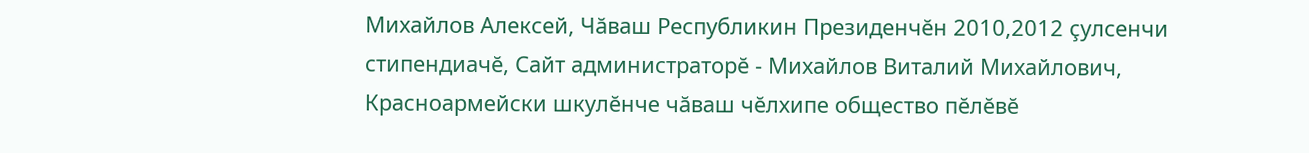Михайлов Алексей, Чăваш Республикин Президенчĕн 2010,2012 çулсенчи стипендиачĕ, Сайт администраторĕ - Михайлов Виталий Михайлович, Красноармейски шкулĕнче чăваш чĕлхипе общество пĕлĕвĕ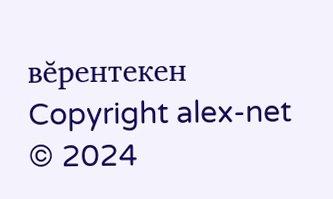вĕрентекен
Copyright alex-net © 2024